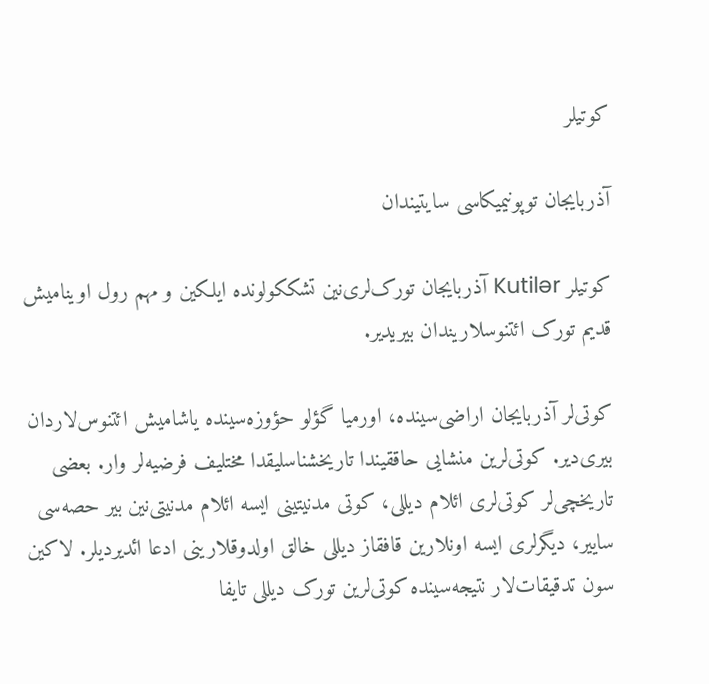کوتیلر

آذربایجان توپونیمیکاسی سایتیندان

کوتیلر Kutilər آذربایجان تورک‌لری‌نین تشککولونده ایلکین و مهم رول اوینامیش قدیم تورک ائتنوسلاریندان‌ بیریدیر.

کوتی‌لر آذربایجان اراضی‌سینده، اورمیا گؤلو حؤوزه‌سینده یاشامیش ائتنوس‌لاردان بیری‌دیر. کوتی‌لرین منشایی حاققیندا تاریخشناسلیقدا مختلیف فرضیه‌لر وار. بعضی تاریخچی‌لر کوتی‌لری ائلام دیللی، کوتی مدنیتینی ایسه ائلام مدنیتی‌نین بیر حصه‌سی ساییر، دیگرلری ایسه اونلارین قافقاز دیللی خالق اولدوقلارینی ادعا ائدیردیلر. لاکین سون تدقیقات‌لار نتیجه‌سینده کوتی‌لرین تورک دیللی تایفا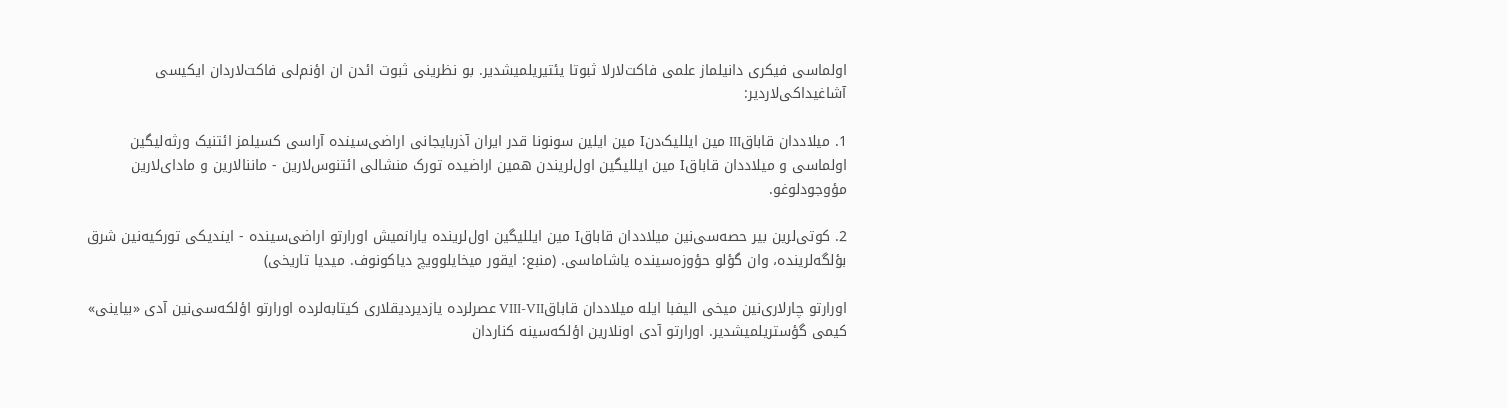اولماسی فیکری دانیلماز علمی فاکت‌لارلا ثبوتا یئتیریلمیشدیر. بو نظرینی ثبوت ائدن ان اؤنم‌لی فاکت‌لاردان ایکیسی آشاغیداکی‌لاردیر:

1. میلاددان قاباقIII مین ایللیک‌دنI مین ایلین سونونا قدر ایران آذربایجانی اراضی‌سینده آراسی کسیلمز ائتنیک ورثه‌لیگین اولماسی و میلاددان قاباقI مین ایللیگین اول‌لریندن همین اراضیده تورک منشالی ائتنوس‌لارین - ماننا‌لارین و مادای‌لارین مؤوجودلوغو.

2. کوتی‌لرین بیر حصه‌سی‌نین میلاددان قاباقI مین ایللیگین اول‌لرینده یارانمیش اورارتو اراضی‌سینده - ایندیکی تورکیه‌نین شرق بؤلگه‌لرینده، وان گؤلو حؤوزه‌سینده یاشاماسی. (منبع: ایقور میخایلوویچ دیاکونوف. میدیا تاریخی)

اورارتو چارلاری‌نین میخی الیفبا ایله میلاددان قاباقVIII-VII عصرلرده یازدیردیقلاری کیتابه‌لرده اورارتو اؤلکه‌سی‌نین آدی «بیاینی» کیمی گؤستریلمیشدیر. اورارتو آدی اونلارین اؤلکه‌سینه کناردان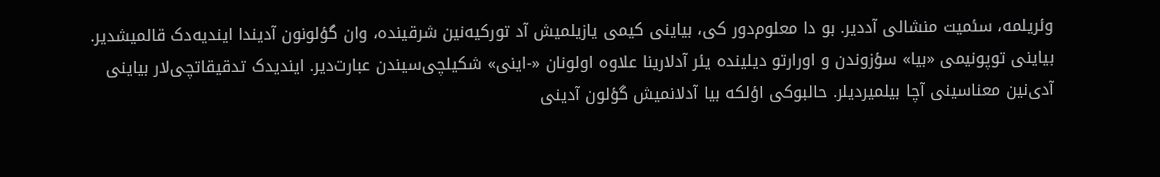وئریلمه، سئمیت منشالی آددیر. بو دا معلوم‌دور کی، بیاینی کیمی یازیلمیش آد تورکیه‌نین شرقینده، وان گؤلونون آدیندا ایندیه‌دک قالمیشدیر. بیاینی توپونیمی «بیا» سؤزوندن و اورارتو دیلینده یئر آدلارینا علاوه اولونان «-اینی» شکیلچی‌سیندن عبارت‌دیر. ایندیدک تدقیقاتچی‌لار بیاینی آدی‌نین معناسینی آچا بیلمیردیلر. حالبوکی اؤلکه بیا آدلانمیش گؤلون آدینی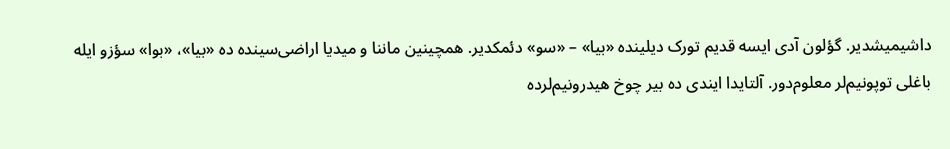داشیمیشدیر. گؤلون آدی ایسه قدیم تورک دیلینده «بیا» – «سو» دئمکدیر. همچینین ماننا و میدیا اراضی‌سینده ده «بیا»، «بوا» سؤزو ایله باغلی توپونیم‌لر معلوم‌دور. آلتایدا ایندی ده بیر چوخ هیدرونیم‌لرده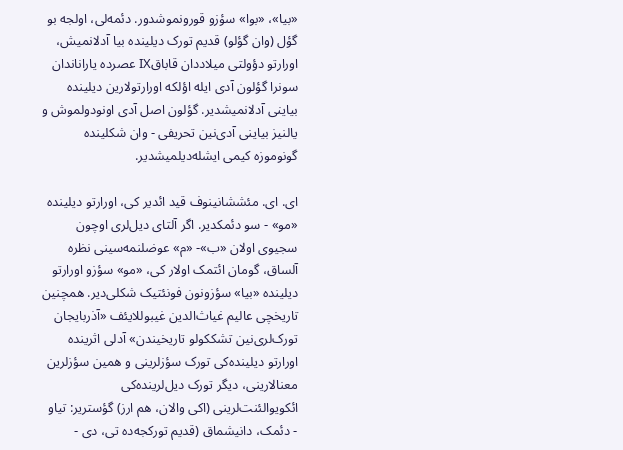«بیا»، «بوا» سؤزو قورونموشدور. دئمه‌لی، اولجه بو گؤل (وان گؤلو) قدیم تورک دیلینده بیا آدلانمیش، اورارتو دؤولتی میلاددان قاباقIX عصرده یاراناندان سونرا گؤلون آدی ایله اؤلکه اورارتولارین دیلینده بیاینی آدلانمیشدیر. گؤلون اصل آدی اونودولموش و یالنیز بیاینی آدی‌نین تحریفی - وان شکلینده گونوموزه کیمی ایشله‌دیلمیشدیر.

ای. ای. مئششانینوف قید ائدیر کی، اورارتو دیلینده «مو» - سو دئمکدیر. اگر آلتای دیل‌لری اوچون سجیوی اولان «ب»- «م» عوضلنمه‌سینی نظره آلساق، گومان ائتمک اولار کی، «مو» سؤزو اورارتو دیلینده «بیا» سؤزونون فونئتیک شکلی‌دیر. همچنین تاریخچی عالیم غیاث‌الدین غیبوللایئف «آذربایجان تورک‌لری‌نین تشککولو تاریخیندن» آدلی اثرینده اورارتو دیلینده‌کی تورک سؤزلرینی و همین سؤزلرین معنا‌لارینی، دیگر تورک دیل‌لرینده‌کی ائکویوالئنت‌لرینی (اکی والان، هم ارز) گؤستریر: تیاو - دئمک، دانیشماق (قدیم تورکجه‌ده تی، دی -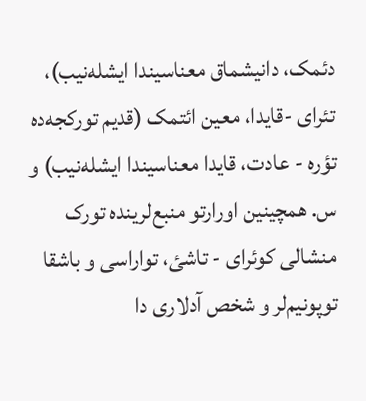دئمک، دانیشماق معناسیندا ایشله‌نیب)، تئرای -قایدا، معین ائتمک (قدیم تورکجه‌ده تؤره - عادت، قایدا معناسیندا ایشله‌نیب) و س. همچینین اورارتو منبع‌لرینده تورک منشالی کوئرای - تاشئ، تواراسی و باشقا توپونیم‌لر و شخص آدلاری دا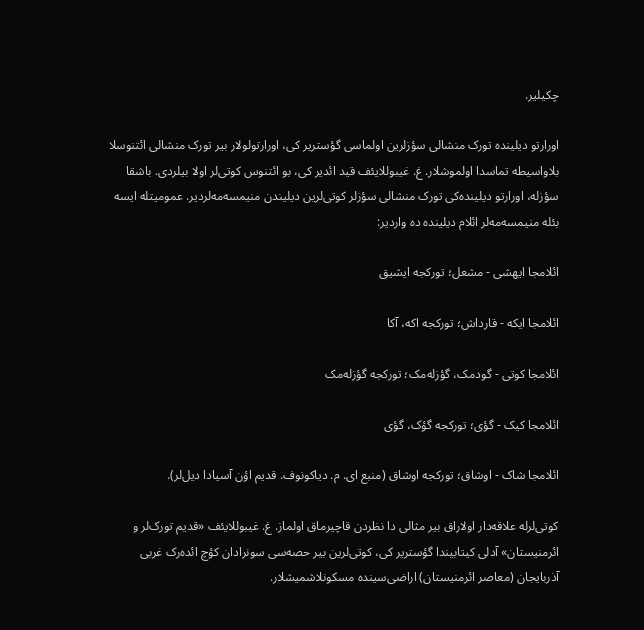چکیلیر.

اورارتو دیلینده تورک منشالی سؤزلرین اولماسی گؤستریر کی، اورارتولولار بیر تورک منشالی ائتنوسلا بلاواسیطه تماسدا اولموشلار. غ. غیبوللایئف قید ائدیر کی، بو ائتنوس کوتی‌لر اولا بیلردی. باشقا سؤزله، اورارتو دیلینده‌کی تورک منشالی سؤزلر کوتی‌لرین دیلیندن منیمسه‌مه‌لردیر. عمومیتله ایسه بئله منیمسه‌مه‌لر ائلام دیلینده ده واردیر:

ائلامجا ایهشی - مشعل؛ تورکجه ایشیق

ائلامجا ایکه - قارداش؛ تورکجه اکه، آکا

ائلامجا کوتی - گودمک، گؤزله‌مک؛ تورکجه گؤزله‌مک

ائلامجا کیک - گؤی؛ تورکجه گؤک، گؤی

ائلامجا شاک - اوشاق؛ تورکجه اوشاق (منبع ای. م. دیاکونوف. قدیم اؤن آسیادا دیل‌لر).

کوتی‌لرله علاقه‌دار اولا‌راق بیر مثالی دا نظردن قاچیرماق اولماز. غ. غیبوللایئف «قدیم تورک‌لر و ائرمنیستان» آدلی کیتابیندا گؤستریر کی، کوتی‌لرین بیر حصه‌سی سونرا‌دان کؤچ ائده‌رک غربی آذربایجان (معاصر ائرمنیستان) اراضی‌سینده مسکونلاشمیشلار.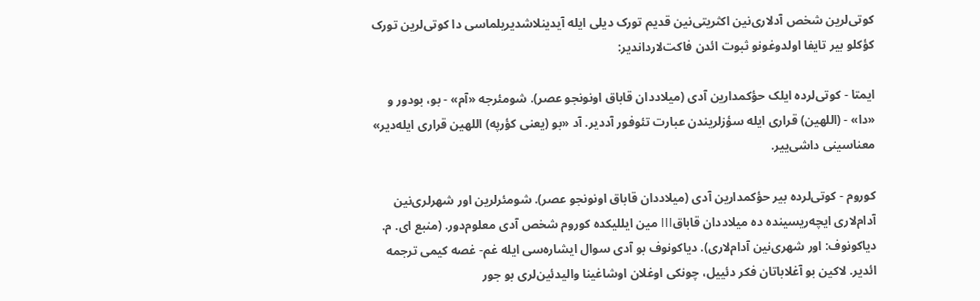کوتی‌لرین شخص آدلاری‌نین اکثریتی‌نین قدیم تورک دیلی ایله آیدینلاشدیریلماسی دا کوتی‌لرین تورک کؤکلو بیر تایفا اولدوغونو ثبوت ائدن فاکت‌لارداندیر:

ایمتا - کوتی‌لرده ایلک حؤکمدارین آدی (میلاددان قاباق اونونجو عصر). شومئرجه «آم» - بو، بودور و «دا» - (اللهین) قراری ایله سؤزلریندن عبارت تئوفور آددیر. آد «بو (یعنی کؤرپه) اللهین قراری ایله‌دیر» معناسینی داشی‌ییر.

کوروم - کوتی‌لرده بیر حؤکمدارین آدی (میلاددان قاباق اونونجو عصر). شومئرلرین اور شهرلری‌نین آدام‌لاری ایچه‌ریسینده ده میلاددان قاباقIII مین ایللیکده کوروم شخص آدی معلوم‌دور. (منبع ای. م. دیاکونوف: اور شهری‌نین آدام‌لاری). دیاکونوف بو آدی سوال ایشاره‌سی ایله غم- غصه کیمی ترجمه ائدیر. لاکین بو آغلاباتان فکر دئییل، چونکی اوغلان اوشاغینا والیدئین‌لری بو جور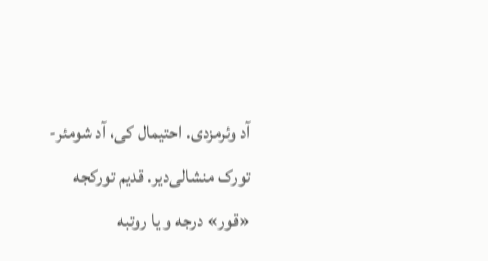آد وئرمزدی. احتیمال کی، آد شومئر- تورک منشالی‌دیر. قدیم تورکجه «قور» درجه و یا روتبه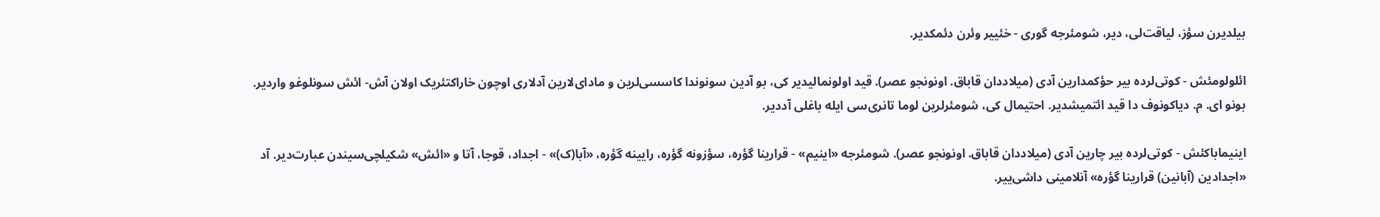بیلدیرن سؤز، لیاقت‌لی، دیر، شومئرجه گوری - خئییر وئرن دئمکدیر.

ائلولومئش - کوتی‌لرده بیر حؤکمدارین آدی (میلاددان قاباق. اونونجو عصر). قید اولونمالیدیر کی، بو آدین سونوندا کاسسی‌لرین و مادای‌لارین آدلاری اوچون خاراکتئریک اولان آش- ائش سونلوغو واردیر. بونو ای. م. دیاکونوف دا قید ائتمیشدیر. احتیمال کی، شومئرلرین لوما تانری‌سی ایله باغلی آددیر.

اینیماباکئش - کوتی‌لرده بیر چارین آدی (میلاددان قاباق. اونونجو عصر). شومئرجه «اینیم» - قرارینا گؤره، سؤزونه گؤره، رایینه گؤره، «آبا(ک)» - اجداد، قوجا، آتا و «ائش» شکیلچی‌سیندن عبارت‌دیر. آد «اجدادین (آبانین) قرارینا گؤره» آنلامینی داشی‌ییر.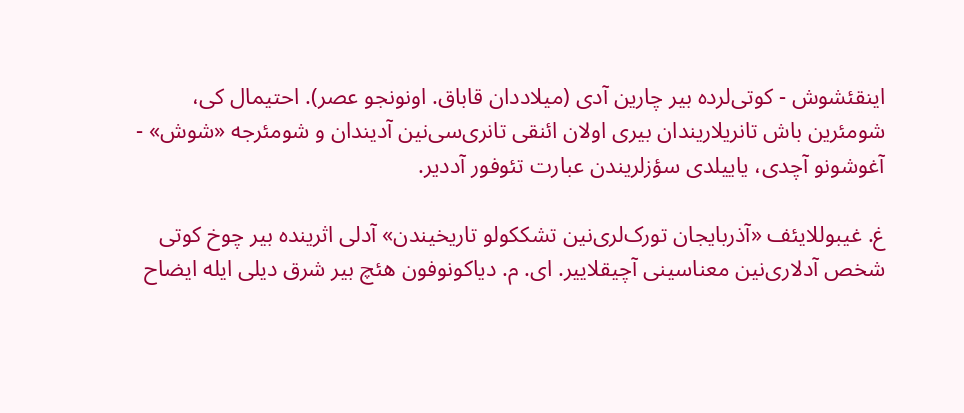اینقئشوش - کوتی‌لرده بیر چارین آدی (میلاددان قاباق. اونونجو عصر). احتیمال کی، شومئرین باش تانریلاریندان‌ بیری اولان ائنقی تانری‌سی‌نین آدیندان و شومئرجه «شوش» - آغوشونو آچدی، یاییلدی سؤزلریندن عبارت تئوفور آددیر.

غ. غیبوللایئف «آذربایجان تورک‌لری‌نین تشککولو تاریخیندن» آدلی اثرینده بیر چوخ کوتی شخص آدلاری‌نین معناسینی آچیقلاییر. ای. م. دیاکونوفون هئچ بیر شرق دیلی ایله ایضاح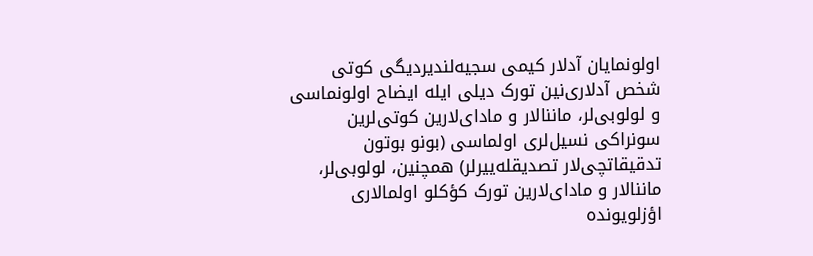اولونمایان آدلار کیمی سجیه‌لندیردیگی کوتی شخص آدلاری‌نین تورک دیلی ایله ایضاح اولونماسی و لولوبی‌لر، ماننا‌لار و مادای‌لارین کوتی‌لرین سونراکی نسیل‌لری اولماسی (بونو بوتون تدقیقاتچی‌لار تصدیقله‌ییرلر) همچنین، لولوبی‌لر، ماننا‌لار و مادای‌لارین تورک کؤکلو اولما‌لاری اؤزلویونده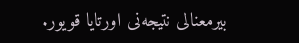بیرمعنالی نتیجه‌نی اورتایا قویور.